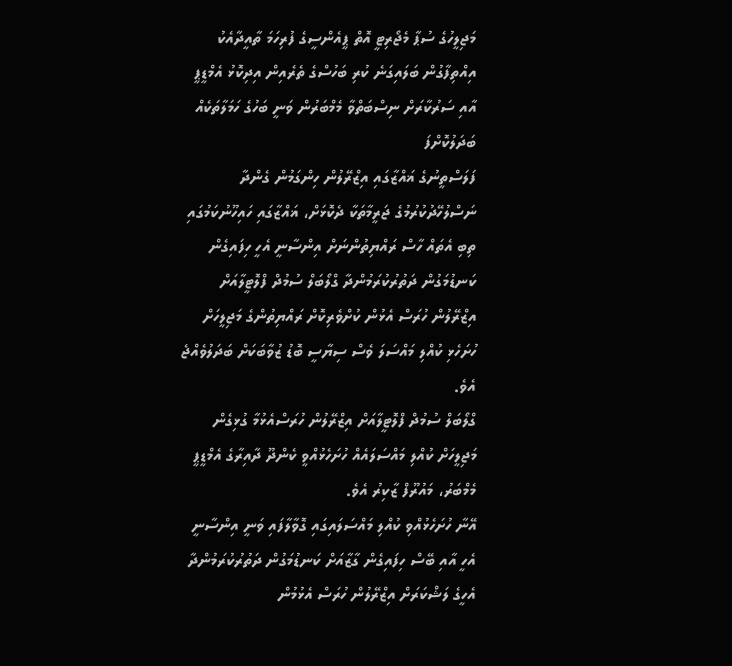މަޖިލީހުގެ ސުޕާ މެޖޯރިޓީ އޮތް ޕީއެންސީގެ ފުރިހަމަ ތާއީދާއެކު އިއްތިފާގުން ބަލައިގަނެ ކުރި ބަހުސްގެ ތެރެއިން އިދިކޮޅު އެމްޑީޕީ އާއި ސަރުކާރަށް ނިސްބަތްވާ މެމްބަރުން ވަނީ ބަހުގެ ހަމަލާތަކެއް ބަދަލުކޮށްފަ
ފަލަސްތީނުގެ ޣައްޒާގައި އިޒްރޭލުން ހިންގަމުން ގެންދާ ނަސްލުހޭދުކުރުމުގެ ޖަރީމާތަކާ ދެކޮޅަށް، ޣައްޒާގައި ހައިހޫނުކަމުގައި ތިބި އެތައް ހާސް ރައްޔިތުންނަށް އިންސާނީ އެހީ ހިފައިގެން ކަނޑުމަގުން ދަތުރުކުރަމުންދާ ގްލޯބަލް ސުމުދް ފްލޮޓީލާއަށް އިޒްރޭލުން ހުރަސް އެޅުން ކުށްވެރިކޮށް ރައްޔިތުންގެ މަޖިލީހަށް ހުށަހެޅި ކުއްލި މައްސަލަ ވެސް ސިޔާސީ ބޮޑު ޒުވާބަކަށް ބަދަލުވެއްޖެ އެވެ.
ގްލޯބަލް ސުމުދް ފްލޮޓީލާއަށް އިޒްރޭލުން ހުރަސްއެޅުމާ ގުޅިގެން މަޖިލީހަށް ކުއްލި މައްސަލައެއް ހުށަހެޅުއްވީ ކެންދޫ ދާއިރާގެ އެމްޑީޕީ މެމްބަރު، މައުރޫފް ޒާކިރު އެވެ.
އޭނާ ހުށަހެޅުއްވި ކުއްލި މައްސަލައިގައި ގޮވާލާފައި ވަނީ އިންސާނީ އެހީ އާއި ބޭސް ހިފައިގެން ގާޒާއަށް ކަނޑުމަގުން ދަތުރުކުރަމުންދާ އެހީގެ ލަޝްކަރަށް އިޒްރޭލުން ހުރަސް އެޅުމުން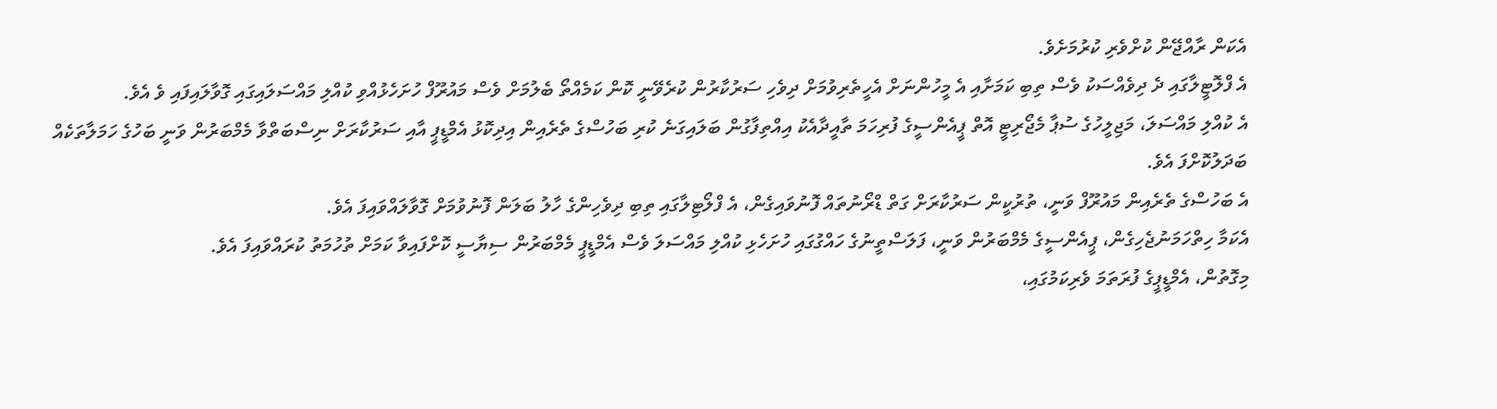އެކަން ރާއްޖޭން ކުށްވެރި ކުރުމަށެވެ.
އެ ފްލޮޓީލާގައި ދެ ދިވެއްސަކު ވެސް ތިބި ކަމަށާއި އެ މީހުންނަށް އެހީތެރިވުމަށް ދިވެހި ސަރުކާރުން ކުރެވޭނީ ކޮން ކަމެއްތޯ ބެލުމަށް ވެސް މައުރޫފް ހުށަހެޅުއްވި ކުއްލި މައްސަލައިގައި ގޮވާލައިފައި ވެ އެވެ.
އެ ކުއްލި މައްސަލަ، މަޖިލީހުގެ ސުޕާ މެޖޯރިޓީ އޮތް ޕީއެންސީގެ ފުރިހަމަ ތާއީދާއެކު އިއްތިފާގުން ބަލައިގަނެ ކުރި ބަހުސްގެ ތެރެއިން އިދިކޮޅު އެމްޑީޕީ އާއި ސަރުކާރަށް ނިސްބަތްވާ މެމްބަރުން ވަނީ ބަހުގެ ހަމަލާތަކެއް ބަދަލުކޮށްފަ އެވެ.
އެ ބަހުސްގެ ތެރެއިން މައުރޫފް ވަނީ، ތުރުކީން ސަރުކާރަށް ގަތް ޑްރޯނުތައް ފޮނުވައިގެން، އެ ފްލޯޓިލާގައި ތިބި ދިވެހިންގެ ހާލު ބަލަން ފޮނުވުމަށް ގޮވާލައްވައިފަ އެވެ.
އެކަމާ ހިތްހަމަނުޖެހިގެން، ޕީއެންސީގެ މެމްބަރުން ވަނީ، ފަލަސްތީނުގެ ހައްގުގައި ހުށަހެޅި ކުއްލި މައްސަލަ ވެސް އެމްޑީޕީ މެމްބަރުން ސިޔާސީ ކޮށްފައިވާ ކަމަށް ތުހުމަތު ކުރައްވައިފަ އެވެ.
މިގޮތުން، އެމްޑީޕީގެ ފުރަތަމަ ވެރިކަމުގައި،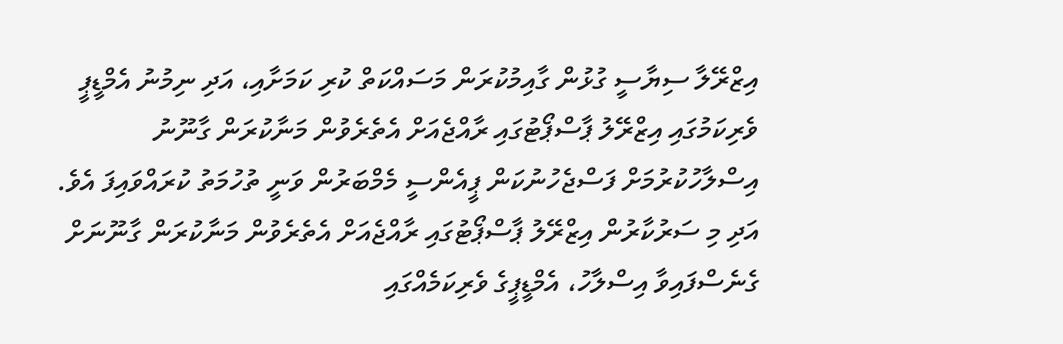އިޒްރޭލާ ސިޔާސީ ގުޅުން ގާއިމުކުރަން މަސައްކަތް ކުރި ކަމަށާއި، އަދި ނިމުނު އެމްޑީޕީ ވެރިކަމުގައި އިޒްރޭލު ޕާސްޕޯޓުގައި ރާއްޖެއަށް އެތެރެވުން މަނާކުރަން ގާނޫނު އިސްލާހުކުރުމަށް ފަސްޖެހުނުކަން ޕީއެންސީ މެމްބަރުން ވަނީ ތުހުމަތު ކުރައްވައިފަ އެވެ.
އަދި މި ސަރުކާރުން އިޒްރޭލު ޕާސްޕޯޓުގައި ރާއްޖެއަށް އެތެރެވުން މަނާކުރަން ގާނޫނަށް ގެނެސްފައިވާ އިސްލާހު، އެމްޑީޕީގެ ވެރިކަމެއްގައި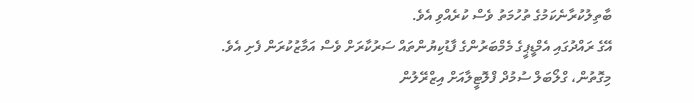ބާތިލުކުރާނެކަމުގެ ތުހުމަތު ވެސް ކުރެއްވި އެވެ.
އޭގެ ރައްދުގައި އެމްޑީޕީގެ މެމްބަރުންގެ ފާޑުކިޔުންތައް ސަރުކާރަށް ވެސް އަމާޒުކުރަން ފެށި އެވެ.
މިގޮތުން، ގްލޯބަލް ސުމުދް ފްލޮޓީލާއަށް އިޒްރޭލުން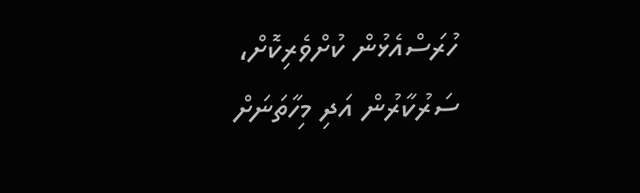ހުރަސްއެޅުން ކުށްވެރިކޮށް، ސަރުކާރުން އަދި މިހާތަނަށް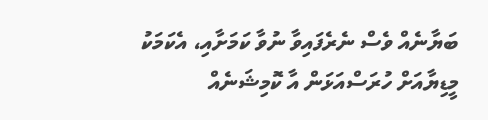ބަޔާނެއް ވެސް ނެރެފައިވާ ނުވާ ކަމަށާއި، އެކަމަކު މީޑިޔާއަށް ހުރަސްއަޅަން އާ ކޮމިޝަނެއް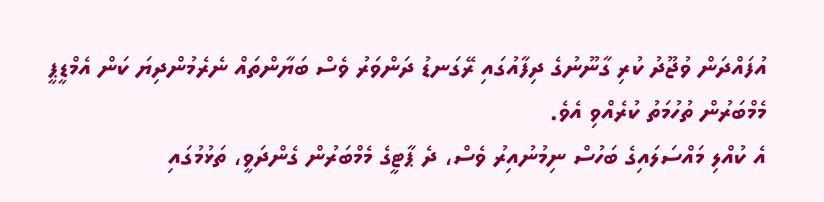އުފައްދަން ވުޖޫދު ކުރި ގާނޫނުގެ ދިފާއުގައި ރޭގަނޑު ދަންވަރު ވެސް ބަޔާންތައް ނެރެމުންދިޔަ ކަން އެމްޑީޕީ މެމްބަރުން ތުހުމަތު ކުރެއްވި އެވެ.
އެ ކުއްލި މައްސަލައިގެ ބަހުސް ނިމުނުއިރު ވެސް، ދެ ޕާޓީގެ މެމްބަރުން ގެންދަވީ، ތަޅުމުގައި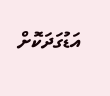އަޑުގަދަކޮށް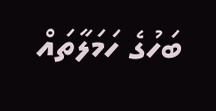ބަހުގެ ހަމަލާތައް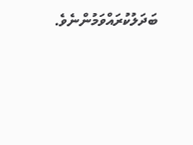ބަދަލުކުރައްވަމުންނެވެ.